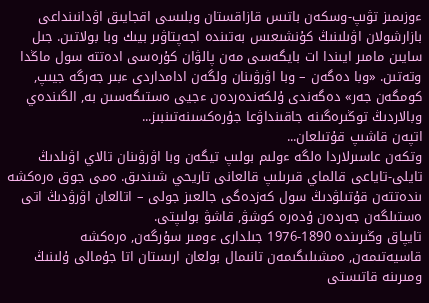ءوزىمىز تۋىپ-وسكەن باتىس قازاقستان وبلىسى اقجايىق اۋدانىنداعى بازارشولان اۋىلىنىڭ كۇنشىعىس بەتىندە اجەپتاۋىر بيىك وبا بولاتىن. جىل سايىن مامىر ايىندا ات بايگەسى مەن پالۋان كۇرەسى ادەتتە سول ماڭدا وتەتىن. «وبا دەگەن – وبا اۋرۋىنان ولگەن ادامداردى ءبىر جەرگە جيىپ, كومگەن جەر» دەگەندى ۇلكەندەردەن ءجيى ەستىگەسىن بە, الگىندەي وبالاردىڭ توڭىرەگىنە جاقىنداۋعا جۇرەكسىنەتىنبىز...
اتپەن قاشىپ قۇتىلعان...
وتكەن عاسىرلاردا ەلگە ءولىم بولىپ تيگەن وبا اۋرۋىنان تالاي اۋىلدىڭ تايلى-تاياعى قالماي قىرىلىپ قالعانى تاريحي شىندىق. ەمى جوق ەرەكشە ىندەتتەن قۇتىلۋدىڭ سول كەزدەگى جالعىز جولى – اتالعان اۋرۋدىڭ اتى ەستىلگەن جەردەن ۇدەرە كوشۋ, قاشۋ بولىپتى.
تايپاق وڭىرىندە 1890-1976 جىلدارى ءومىر سۇرگەن, ەرەكشە قاسيەتىمەن, ەمشىلىگىمەن تانىمال بولعان ارىستان اتا جۇمالى ۇلىنىڭ ومىرىنە قاتىستى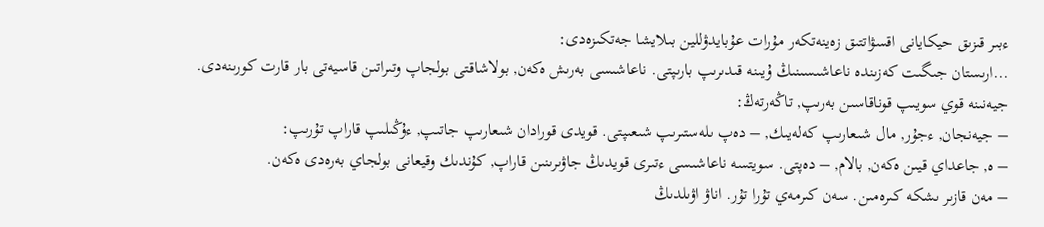ءبىر قىزىق حيكايانى اقسۋاتتىق زەينەتكەر مۇرات عۇبايدۋللين بىلايشا جەتكىزەدى:
...ارىستان جىگىت كەزىندە ناعاشىسىنىڭ ۇيىنە قىدىرىپ بارىپتى. ناعاشىسى بەرىش ەكەن, بولاشاقتى بولجاپ وتىراتىن قاسيەتى بار قارت كورىنەدى. جيەنىنە قوي سويىپ قوناقاسىن بەرىپ, تاڭەرتەڭ:
– جيەنجان, ءجۇر, مال شىعارىپ كەلەيىك, – دەپ ىلەستىرىپ شىعىپتى. قويدى قورادان شىعارىپ جاتىپ, ءۇڭىلىپ قاراپ تۇرىپ:
– ە, جاعداي قيىن ەكەن, بالام, – دەپتى. سويتسە ناعاشىسى ءتىرى قويدىڭ جاۋىرىنىن قاراپ, كۇندىك وقيعانى بولجاي بەرەدى ەكەن.
– مەن قازىر ىشكە كىرەمىن. سەن كىرمەي تۇرا تۇر. اناۋ اۋىلدىڭ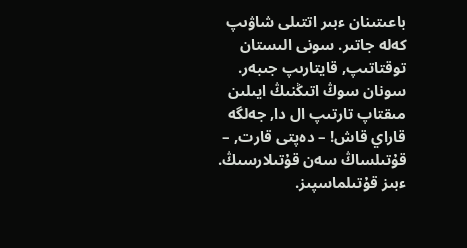باعىتىنان ءبىر اتتىلى شاۋىپ كەلە جاتىر. سونى الىستان توقتاتىپ, قايتارىپ جىبەر. سونان سوڭ اتىڭنىڭ ايىلىن مىقتاپ تارتىپ ال دا, جەلگە قاراي قاش! – دەپتى قارت, – قۇتىلساڭ سەن قۇتىلارسىڭ. ءبىز قۇتىلماسپىز.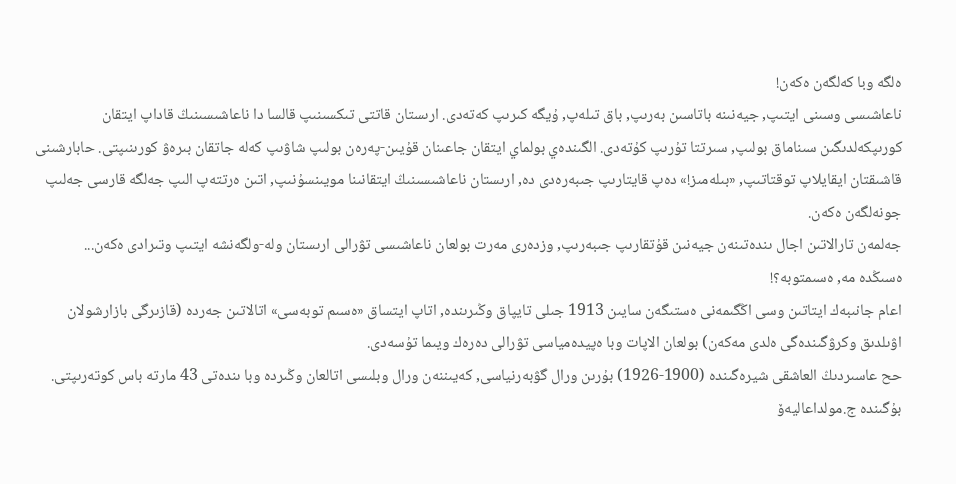ەلگە وبا كەلگەن ەكەن!
ناعاشىسى وسىنى ايتىپ, جيەنىنە باتاسىن بەرىپ, باق تىلەپ, ۇيگە كىرىپ كەتەدى. ارىستان قاتتى تىكسىنىپ قالسا دا ناعاشىسىنىڭ قاداپ ايتقان كورىپكەلدىگىن سىناماق بولىپ, سىرتتا تۇرىپ كۇتەدى. الگىندەي بولماي ايتقان جاعىنان قۇيىن-پەرەن بولىپ شاۋىپ كەلە جاتقان بىرەۋ كورىنىپتى. حابارشىنى قاشىقتان ايقايلاپ توقتاتىپ, «بىلەمىز!» دەپ قايتارىپ جىبەرەدى دە, ارىستان ناعاشىسىنىڭ ايتقانىنا مويىنسۇنىپ, اتىن ەرتتەپ الىپ جەلگە قارسى جەلىپ جونەلگەن ەكەن.
جەلمەن تارالاتىن اجال ىندەتىنەن جيەنىن قۇتقارىپ جىبەرىپ, وزدەرى مەرت بولعان ناعاشىسى تۋرالى ارىستان ولە-ولگەنشە ايتىپ وتىرادى ەكەن...
ەسىڭدە مە, ەسىمتوبە؟!
اعام جانىبەك ايتاتىن وسى اڭگىمەنى ەستىگەن سايىن 1913 جىلى تايپاق وڭىرىندە, اتاپ ايتساق «ەسىم توبەسى» اتالاتىن جەردە (قازىرگى بازارشولان اۋىلدىق وكرۋگىندەگى ەلدى مەكەن) بولعان الاپات وبا ەپيدەمياسى تۋرالى دەرەك ويىما تۇسەدى.
حح عاسىردىڭ العاشقى شيرەگىندە (1900-1926) بۇرىن ورال گۋبەرنياسى, كەيىننەن ورال وبلىسى اتالعان وڭىردە وبا ىندەتى 43 مارتە باس كوتەرىپتى. بۇگىندە ج.مولداعاليەۆ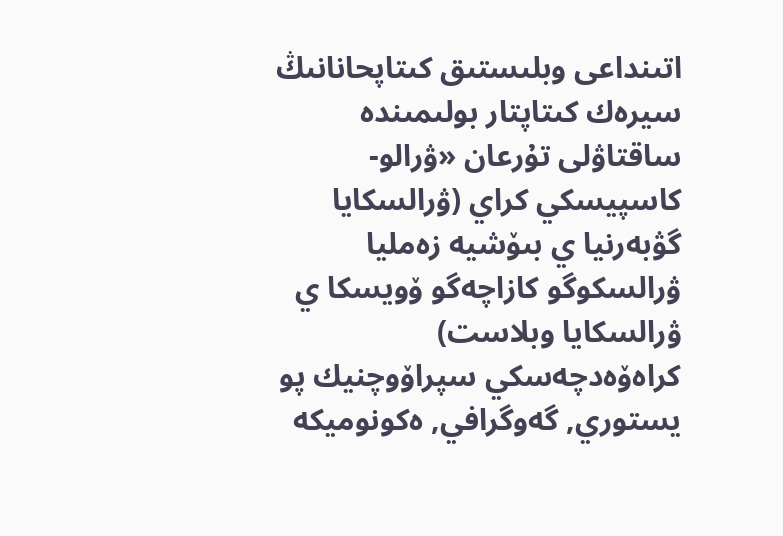اتىنداعى وبلىستىق كىتاپحانانىڭ سيرەك كىتاپتار بولىمىندە ساقتاۋلى تۇرعان «ۋرالو-كاسپيسكي كراي (ۋرالسكايا گۋبەرنيا ي بىۆشيە زەمليا ۋرالسكوگو كازاچەگو ۆويسكا ي ۋرالسكايا وبلاست) كراەۆەدچەسكي سپراۆوچنيك پو يستوري, گەوگرافي, ەكونوميكە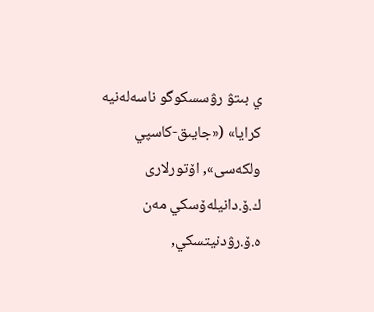ي بىتۋ رۋسسكوگو ناسەلەنيە كرايا» («جايىق-كاسپي ولكەسى», اۆتورلارى ك.ۆ.دانيلەۆسكي مەن ە.ۆ.رۋدنيتسكي,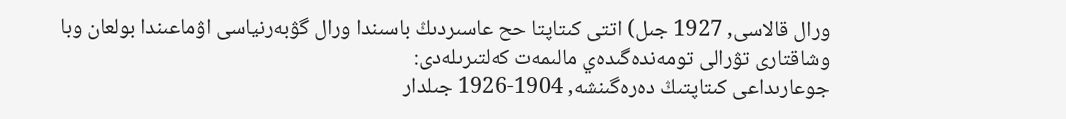ورال قالاسى, 1927 جىل) اتتى كىتاپتا حح عاسىردىڭ باسىندا ورال گۋبەرنياسى اۋماعىندا بولعان وبا وشاقتارى تۋرالى تومەندەگىدەي مالىمەت كەلتىرىلەدى:
جوعارىداعى كىتاپتىڭ دەرەگىنشە, 1904-1926 جىلدار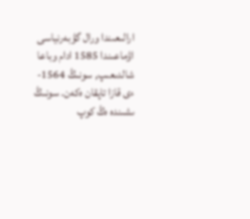ارالىعىندا ورال گۋبەرنياسى اۋماعىندا 1585 ادام وباعا شالدىعىپ, سونىڭ 1564-ءى قازا تاپقان ەكەن. سونىڭ ىشىندە ەڭ كوپ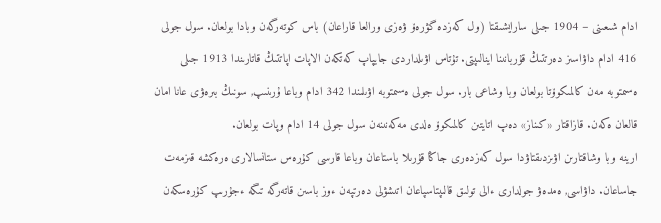ادام شىعىنى – 1904 جىلى سارايشىقتا (ول كەزدە گۋرەۆ ۋەزى ورالعا قاراعان) باس كوتەرگەن وبادا بولعان. سول جولى 416 ادام داۋاسىز دەرتتىڭ قۇربانىنا اينالىپتى. تۇتاس اۋىلداردى جايپاپ كەتكەن الاپات اپاتتىڭ قاتارىندا 1913 جىلى ەسىمتوبە مەن كالمىكوۆتا بولعان وبا وشاعى بار. سول جولى ەسىمتوبە اۋىلىندا 342 ادام وباعا ۇرىنىپ, سونىڭ بىرەۋى عانا امان قالعان ەكەن. قازاقتار «كىناز» دەپ اتايتىن كالمىكوۆ ەلدى مەكەنىنەن سول جولى 14 ادام وپات بولعان.
ارينە وبا وشاقتارىن اۋىزدىقتاۋدا سول كەزدەرى جاڭا قۇرىلا باستاعان وباعا قارسى كۇرەس ستانسالارى ەرەكشە قىزمەت جاساعان. داۋاسى, ەمدەۋ جولدارى ءالى تولىق قالىپتاسپاعان اتىشۋلى دەرتپەن ءوز باسىن قاتەرگە تىگە ءجۇرىپ كۇرەسكەن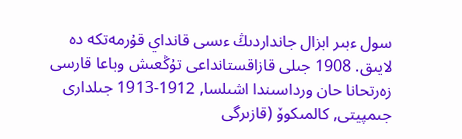سول ءبىر ابزال جانداردىڭ ءىسى قانداي قۇرمەتكە دە لايىق. 1908 جىلى قازاقستانداعى تۇڭعىش وباعا قارسى زەرتحانا حان ورداسىندا اشىلسا, 1912-1913 جىلدارى جىمپيتى, كالمىكوۆ (قازىرگى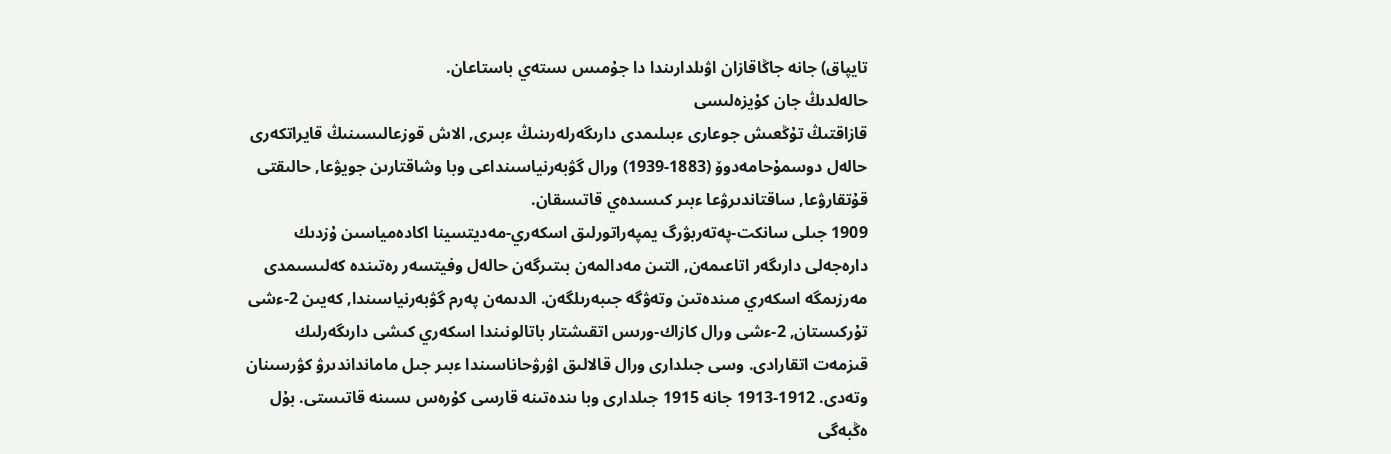تايپاق) جانە جاڭاقازان اۋىلدارىندا دا جۇمىس ىستەي باستاعان.
حالەلدىڭ جان كۇيزەلىسى
قازاقتىڭ تۇڭعىش جوعارى ءبىلىمدى دارىگەرلەرىنىڭ ءبىرى, الاش قوزعالىسىنىڭ قايراتكەرى حالەل دوسمۇحامەدوۆ (1883-1939) ورال گۋبەرنياسىنداعى وبا وشاقتارىن جويۋعا, حالىقتى قۇتقارۋعا, ساقتاندىرۋعا ءبىر كىسىدەي قاتىسقان.
1909 جىلى سانكت-پەتەربۋرگ يمپەراتورلىق اسكەري-مەديتسينا اكادەمياسىن ۇزدىك دارەجەلى دارىگەر اتاعىمەن, التىن مەدالمەن بىتىرگەن حالەل وفيتسەر رەتىندە كەلىسىمدى مەرزىمگە اسكەري مىندەتىن وتەۋگە جىبەرىلگەن. الدىمەن پەرم گۋبەرنياسىندا, كەيىن 2-ءشى تۇركىستان, 2-ءشى ورال كازاك-ورىس اتقىشتار باتالونىندا اسكەري كىشى دارىگەرلىك قىزمەت اتقارادى. وسى جىلدارى ورال قالالىق اۋرۋحاناسىندا ءبىر جىل مامانداندىرۋ كۋرسىنان وتەدى. 1912-1913 جانە 1915 جىلدارى وبا ىندەتىنە قارسى كۇرەس ىسىنە قاتىستى. بۇل ەڭبەگى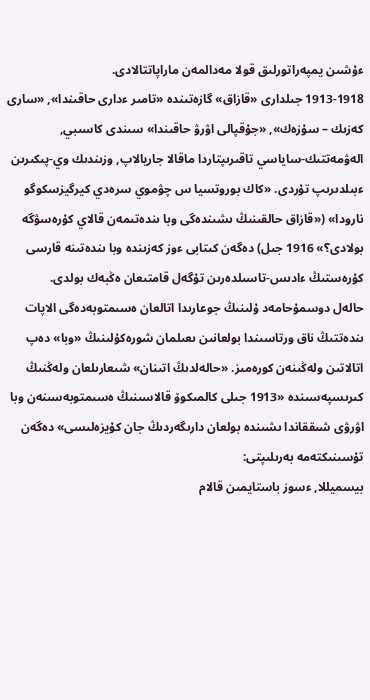ءۇشىن يمپەراتورلىق قولا مەدالمەن ماراپاتتالادى.
1913-1918 جىلدارى «قازاق» گازەتىندە «تامىر ءدارى حاقىندا», «سارى كەزىك – سۇزەك», «جۇقپالى اۋرۋ حاقىندا» سىندى كاسىبي, الەۋمەتتىك-ساياسي تاقىرىپتاردا ماقالا جاريالاپ, وزىندىك وي-پىكىرىن ءبىلدىرىپ تۇردى. «كاك بوروتسيا س چۋموي سرەدي كيرگيزسكوگو نارودا» («قازاق حالقىنىڭ ىشىندەگى وبا ىندەتىمەن قالاي كۇرەسۋگە بولادى؟» 1916 جىل) دەگەن كىتابى ءوز كەزىندە وبا ىندەتىنە قارسى كۇرەستىڭ ءادىس-تاسىلدەرىن تۇگەل قامتىعان ەڭبەك بولدى.
حالەل دوسمۇحامەد ۇلىنىڭ جوعارىدا اتالعان ەسىمتوبەدەگى الاپات ىندەتتىڭ ناق ورتاسىندا بولعانىن ىعىلمان شورەكۇلىنىڭ «وبا» دەپ اتالاتىن ولەڭىنەن كورەمىز. «حالەلدىڭ اتىنان» شىعارىلعان ولەڭنىڭ كىرىسپەسىندە «1913 جىلى كالمىكوۆ قالاسىنىڭ ەسىمتوبەسىنەن وبا اۋرۋى شىققاندا ىشىندە بولعان دارىگەردىڭ جان كۇيزەلىسى» دەگەن تۇسىنىكتەمە بەرىلىپتى:
بيسميللا, ءسوز باستايمىن قالام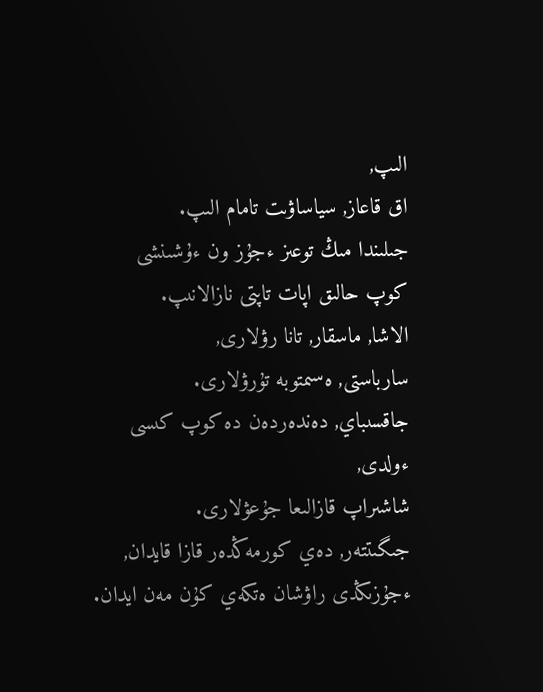الىپ,
اق قاعاز, سياساۋىت تامام الىپ.
جىلىندا مىڭ توعىز ءجۇز ون ءۇشىنشى
كوپ حالىق اپات تاپتى نازالانىپ.
الاشا, ماسقار, تانا رۋلارى,
سارباستى, ەسىمتوبە تۇرۋلارى.
جاقسىباي, دەندەردەن دە كوپ كىسى ءولدى,
شاشىراپ قازالىعا جۇعۋلارى.
جىگىتتەر, دەي كورمەڭدەر قازا قايدان,
ءجۇزىڭدى راۋشان ەتكەي كۇن مەن ايدان.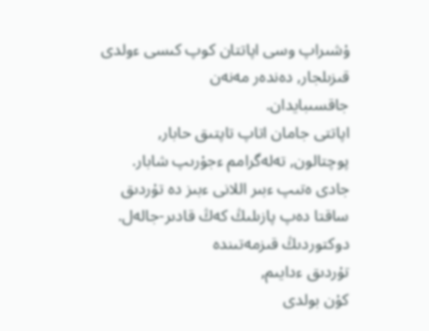ۇشىراپ وسى اپاتتان كوپ كىسى ءولدى
قىزىلجار, دەندەر مەنەن
جاقسىبايدان.
اپاتتى جامان اتاپ تاپتىق حابار,
پوچتالون, تەلەگرامم ءجۇرىپ شابار.
جادى ەتىپ ءبىر اللانى ءبىز دە تۇردىق
ساقتا دەپ پازىلىڭ كەڭ قادىر-جالەل.
دوكتوردىڭ قىزمەتىندە
تۇردىق ءدايىم,
كۇن بولدى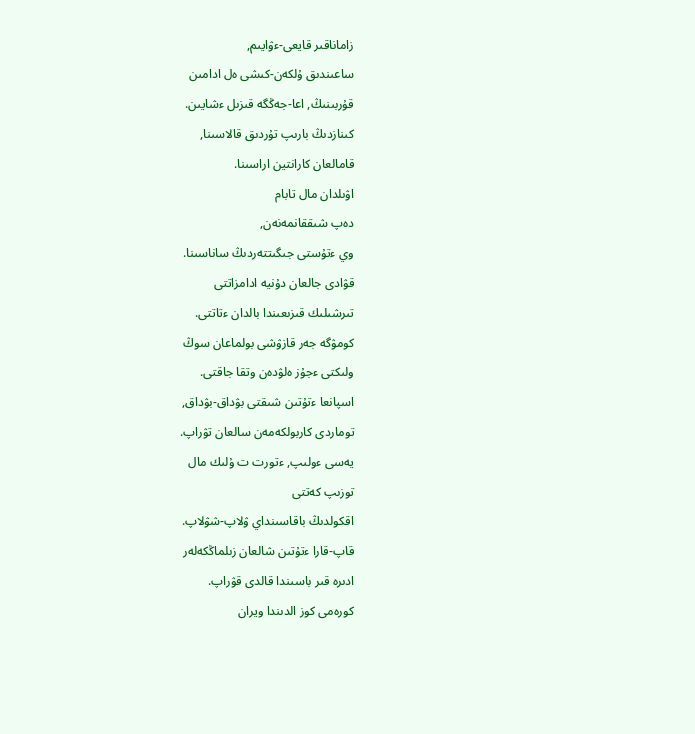زاماناقىر قايعى-ءۋايىم,
ساعىندىق ۇلكەن-كىشى ەل ادامىن
قۇربىنىڭ, اعا-جەڭگە قىزىل ءشايىن.
كىنازدىڭ بارىپ تۇردىق قالاسىنا,
قامالعان كارانتين اراسىنا.
اۋىلدان مال تابام
دەپ شىققانمەنەن,
وي ءتۇستى جىگىتتەردىڭ ساناسىنا.
قۋادى جالعان دۇنيە ادامزاتتى
تىرشىلىك قىزىعىندا بالدان ءتاتتى.
كومۋگە جەر قازۋشى بولماعان سوڭ
ولىكتى ءجۇز ەلۋدەن وتقا جاقتى.
اسپانعا ءتۇتىن شىقتى بۋداق-بۋداق,
توماردى كاربولكەمەن سالعان تۋراپ.
يەسى ءولىپ, ءتورت ت ۇلىك مال
توزىپ كەتتى
اقكولدىڭ باقاسىنداي ۋلاپ-شۋلاپ.
قاپ-قارا ءتۇتىن شالعان زىلماڭكەلەر
ادىرە قىر باسىندا قالدى قۋراپ.
كورەمى كوز الدىندا ويران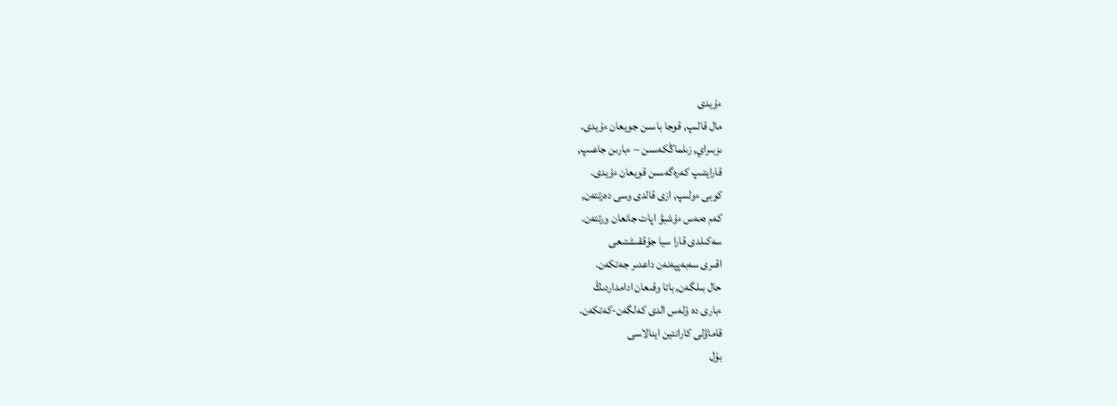ءۇيدى
مال قالىپ, قوجا باسىن جويعان ءۇيدى.
ىزبىراي, زىلماڭكەسىن – ءبارىن جاعىپ,
قارايتىپ كەرەگەسىن قويعان ءۇيدى.
كوبى ءولىپ, ازى قالدى وسى دەرتتەن,
كەم ەمەس ءۇشبۋ اپات جانعان ورتتەن.
سەكىلدى قارا سيا جۇققىشتىعى
اقىرى سەبەپپەنەن داعدىر جەتكەن.
حال بىلگەن, باتا وقىعان ادامداردىڭ
ءبارى دە ۇلەس الدى كەلگەن-كەتكەن.
قاماۋلى كارانتين اينالاسى
بۇل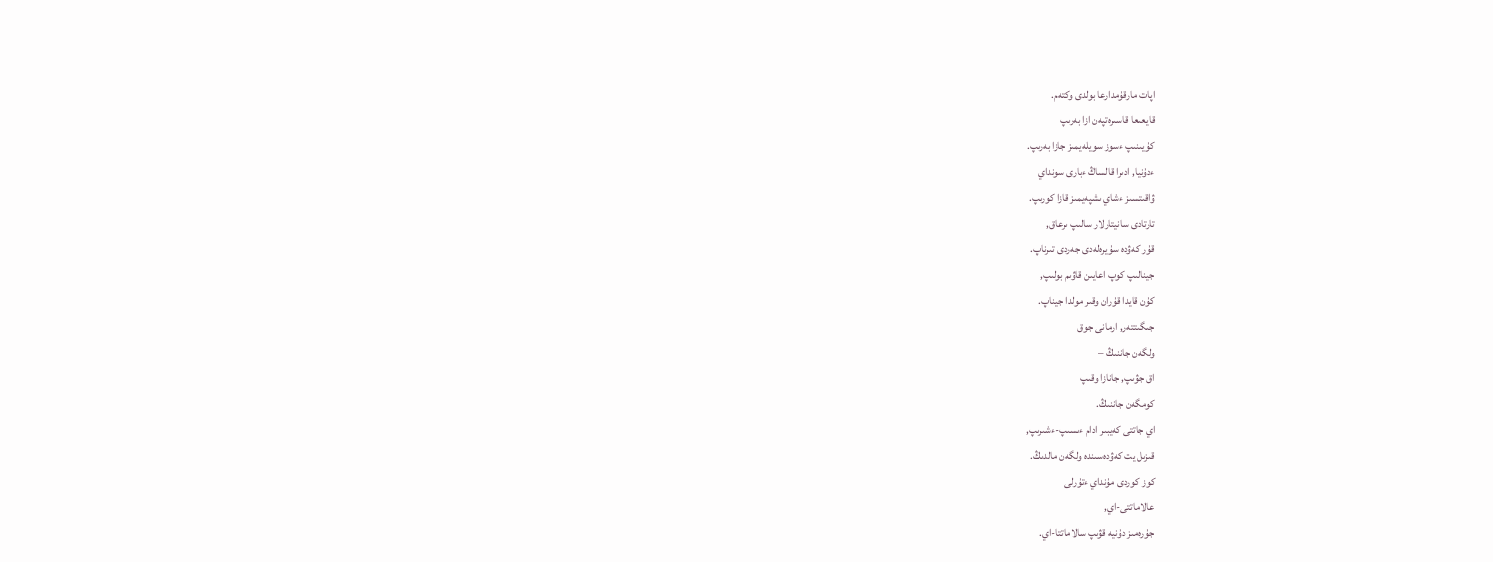اپات مارقۇمدارعا بولدى وكتەم.
قايعىعا قاسىرەتپەن ازا بەرىپ
كۇيىنىپ ءسوز سويلەيمىز جازا بەرىپ.
ءدۇنيا, ادىرا قالساڭ ءبارى سونداي
ۋاقىتسىز ءشاي ىشپەيمىز قازا كورىپ.
تارتادى سانيتارلار سالىپ ىرعاق,
قۇر كەۋدە سۇيرەلەدى جەردى تىرناپ.
جينالىپ كوپ اعايىن قاۋىم بولىپ,
كۇن قايدا قۇران وقىر مولدا جيناپ.
جىگىتتەر, ارمانى جوق
ولگەن جاننىڭ –
اق جۋىپ, جانازا وقىپ
كومگەن جاننىڭ.
اي جاتتى كەيبىر ادام ءىسىپ-ءشىرىپ,
قىزىل يت كەۋدەسىندە ولگەن مالدىڭ.
كوز كوردى مۇنداي ءتۇرلى
عالاماتتى-اي,
جۇرەمىز دۇنيە قۋىپ سالاماتتا-اي.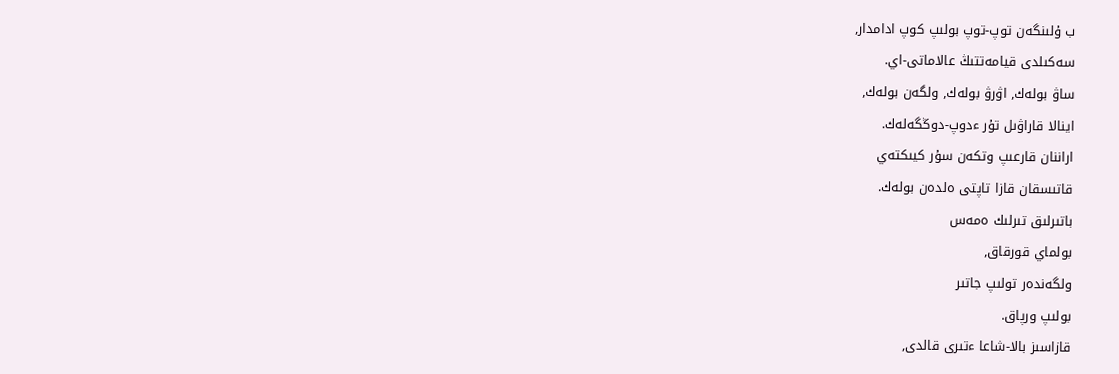ب ۇلىنگەن توپ-توپ بولىپ كوپ ادامدار,
سەكىلدى قيامەتتىڭ عالاماتى-اي.
ساۋ بولەك, اۋرۋ بولەك, ولگەن بولەك,
اينالا قاراۋىل تۇر ءدوپ-دوڭگەلەك.
اراننان قارعىپ وتكەن سۇر كيىكتەي
قاتىسقان قازا تاپتى ەلدەن بولەك.
باتىرلىق تىرلىك ەمەس
بولماي قورقاق,
ولگەندەر تولىپ جاتىر
بولىپ ورپاق.
قازاسىز بالا-شاعا ءتىرى قالدى,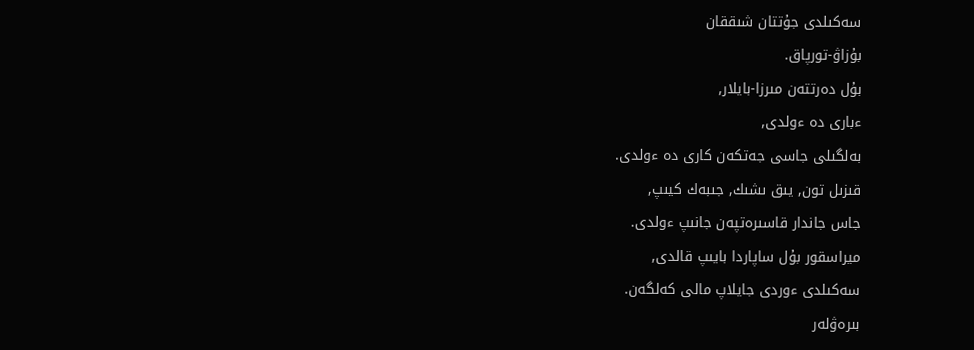سەكىلدى جۇتتان شىققان
بۇزاۋ-تورپاق.
بۇل دەرتتەن مىرزا-بايلار,
ءبارى دە ءولدى,
بەلگىلى جاسى جەتكەن كارى دە ءولدى.
قىزىل تون, يىق ىشىك, جىبەك كيىپ,
جاس جاندار قاسىرەتپەن جانىپ ءولدى.
ميراسقور بۇل ساپاردا بايىپ قالدى,
سەكىلدى ءوردى جايلاپ مالى كەلگەن.
بىرەۋلەر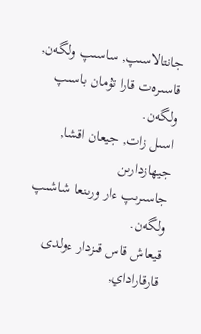جانتالاسىپ, ساسىپ ولگەن,
قاسىرەت قارا تۇمان باسىپ ولگەن.
اسىل زات, جيعان اقشا, جيھازدارىن
جاسىرىپ ءار ورىنعا شاشىپ ولگەن.
قيعاش قاس قىزدار ءولدى قارقاراداي,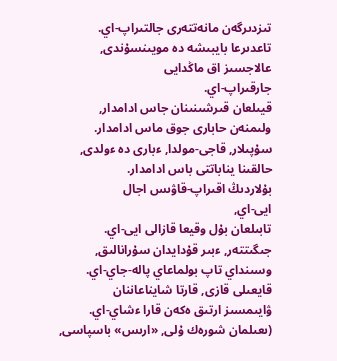تىزدىرگەن مانەتتەرى جالتىراپ-اي.
تاعدىرعا بايبىشە دە مويىنسۇندى,
عالاجسىز اق ماڭدايى
جارقىراپ-اي.
قيىلعان قىرشىنىنان جاس ادامدار,
ولىمنەن حابارى جوق ماس ادامدار.
سۇپىلار, قاجى-مولدا, ءبارى دە ءولدى,
حالقىنا يناباتتى باس ادامدار.
بۇلاردىڭ اقىراپ-قاۋىس اجال
ايى-اي,
تابىلعان بۇل وقيعا قازالى ايى-اي.
جىگىتتەر, ءبىر قۇدايدان سۇرانالىق,
وسىنداي تاپ بولماعاي پالە-جاي-اي.
قايعىلى قازى, قارتا شايناعاننان
ۋايىمسىز ارتىق ەكەن قارا ءشاي-اي.
(ىعىلمان شورەك ۇلى, «ارىس» باسپاسى,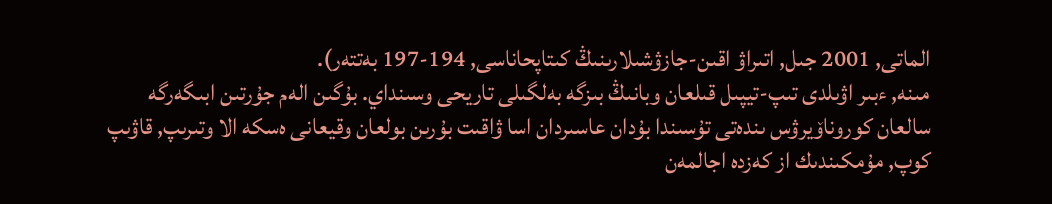الماتى, 2001 جىل, اتىراۋ اقىن-جازۋشىلارىنىڭ كىتاپحاناسى, 194-197 بەتتەر).
مىنە, ءبىر اۋىلدى تىپ-تيپىل قىلعان وبانىڭ بىزگە بەلگىلى تاريحى وسىنداي. بۇگىن الەم جۇرتىن ابىگەرگە سالعان كوروناۆيرۋس ىندەتى تۇسىندا بۇدان عاسىردان اسا ۋاقىت بۇرىن بولعان وقيعانى ەسكە الا وتىرىپ, قاۋىپ كوپ, مۇمكىندىك از كەزدە اجالمەن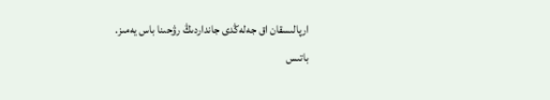ارپالىسقان اق جەلەڭدى جانداردىڭ رۋحىنا باس يەمىز.
باتىس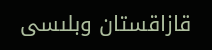قازاقستان وبلىسى